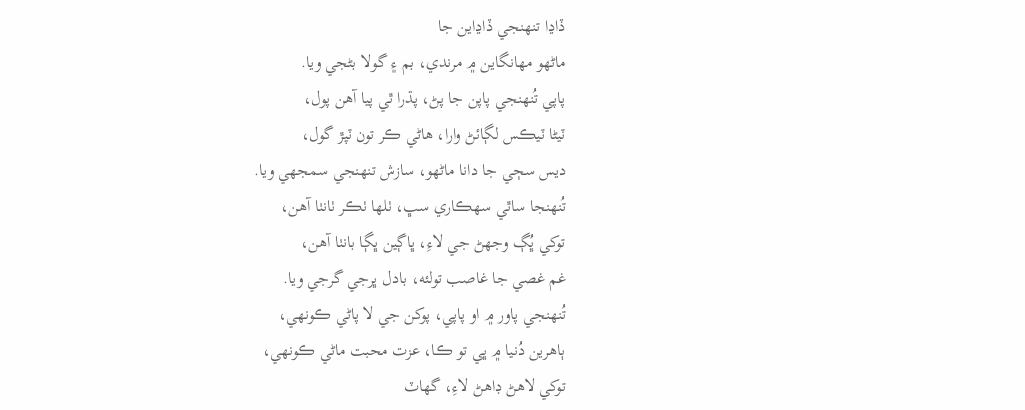ڏاڍا تنهنجي ڏاڍاين جا
ماڻهو مهانگاين ۾ مرندي، بم ۽ گولا بڻجي ويا.
پاپي تُنهنجي پاپن جا پڻ، پڌرا ٿي پيا آهن پول،
ٽيڻا ٽيڪس لڳائڻ وارا، هاڻي ڪر تون ٽپڙ گول،
ديس سڄي جا دانا ماڻهو، سازش تنهنجي سمجهي ويا.
تُنهنجا ساٿي سهڪاري سڀ، ٺلها ٺڪر ٺانٺا آهن،
توکي ڀُڳ وجهڻ جي لاءِ، ڀاڳين ڀڳا بانٺا آهن،
غم غصي جا غاصب تولئه، بادل ڀرجي گرجي ويا.
تُنهنجي پاور ۾ او پاپي، پوکن جي لا پاڻي ڪونهي،
ٻاهرين دُنيا ۾ ڀي تو ڪا، عزت محبت ماڻي ڪونهي،
توکي لاهڻ ڊاهڻ لاءِ، گهاٽ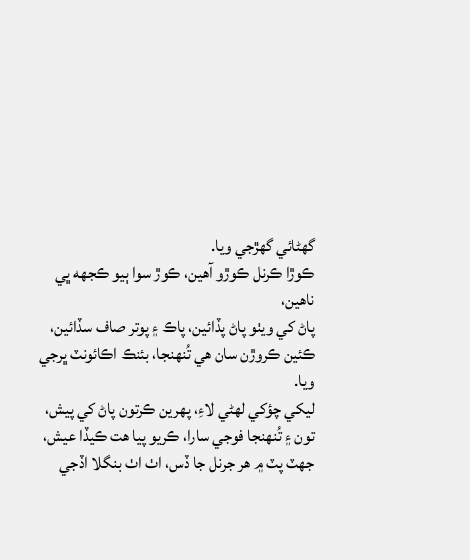گهڻائي گهڙجي ويا.
ڪوڙا ڪرنل ڪوڙو آهين، ڪوڙ سوا ٻيو ڪجهه ڀي ناهين،
پاڻ کي ويٺو پاڻ پڏائين، پاڪ ۽ پوتر صاف سڏائين،
ڪئين ڪروڙن سان هي تُنهنجا، بئنڪ اڪائونٽ ڀرجي ويا.
ليکي چؤکي لهڻي لاءِ، پهرين ڪرتون پاڻ کي پيش،
تون ۽ تُنهنجا فوجي سارا، ڪريو پيا هت ڪيڏا عيش،
جهٽ پٽ ۾ هر جرنل جا ڏس، اٺ اٺ بنگلا اڏجي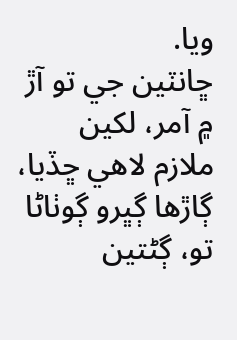ويا.
ڇانٽين جي تو آڙ ۾ آمر، لکين ملازم لاهي ڇڏيا،
ڳاڙها ڳڀرو ڳوٺاڻا تو، ڳڻتين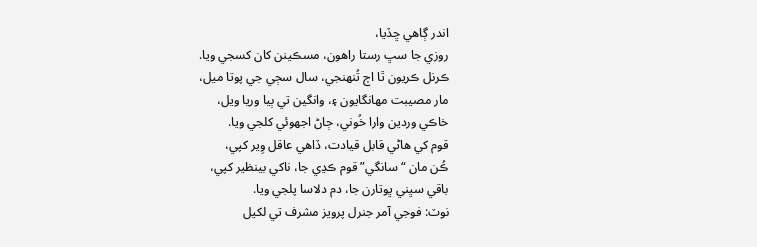اندر ڳاهي ڇڏيا،
روزي جا سڀ رستا راهون، مسڪينن کان کسجي ويا.
ڪرنل ڪريون ٿا اڄ تُنهنجي، سال سڄي جي پوتا ميل،
مار مصيبت مهانگايون ۽، وانگين تي ٻيا وريا ويل،
خاڪي وردين وارا خُوني، ڄاڻ اجهوئي کلجي ويا.
قوم کي هاڻي قابل قيادت، ڏاهي عاقل وِير کپي،
ڪُن مان “سانگي” قوم ڪڍي جا، ناکي بينظير کپي،
باقي سڀني ڀوتارن جا، دم دلاسا پلجي ويا.
نوٽ: فوجي آمر جنرل پرويز مشرف تي لکيل